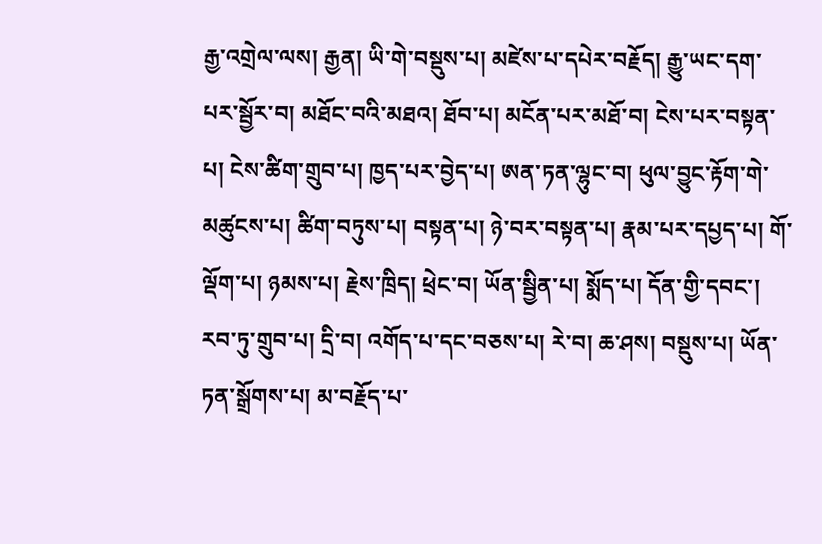རྒྱ་འགྲེལ་ལས། རྒྱན། ཡི་གེ་བསྡུས་པ། མཛེས་པ་དཔེར་བརྗོད། རྒྱུ་ཡང་དག་པར་སྦྱོར་བ། མཐོང་བའི་མཐའ། ཐོབ་པ། མངོན་པར་མཐོ་བ། ངེས་པར་བསྟན་པ། ངེས་ཚིག་གྲུབ་པ། ཁྱད་པར་བྱེད་པ། ཨན་ཏན་ལྷུང་བ། ཕུལ་བྱུང་རྟོག་གེ་མཚུངས་པ། ཚིག་བཏུས་པ། བསྟན་པ། ཉེ་བར་བསྟན་པ། རྣམ་པར་དཔྱད་པ། གོ་ལྡོག་པ། ཉམས་པ། རྗེས་ཁྲིད། ཕྲེང་བ། ཡོན་སྦྱིན་པ། སྨོད་པ། དོན་གྱི་དབང་། རབ་ཏུ་གྲུབ་པ། དྲི་བ། འགོད་པ་དང་བཅས་པ། རེ་བ། ཆ་ཤས། བསྡུས་པ། ཡོན་ཏན་སྒྲོགས་པ། མ་བརྗོད་པ་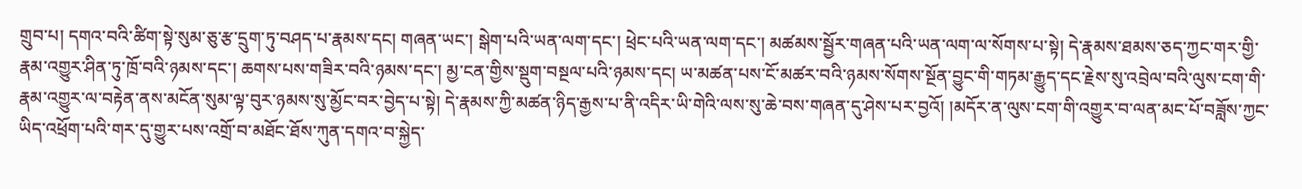གྲུབ་པ། དགའ་བའི་ཚིག་སྟེ་སུམ་ཅུ་རྩ་དྲུག་ཏུ་བཤད་པ་རྣམས་དང། གཞན་ཡང་། སྒེག་པའི་ཡན་ལག་དང་། ཕྲེང་པའི་ཡན་ལག་དང་། མཚམས་སྦྱོར་གཞན་པའི་ཡན་ལག་ལ་སོགས་པ་སྟེ། དེ་རྣམས་ཐམས་ཅད་ཀྱང་གར་གྱི་རྣམ་འགྱུར་ཤིན་ཏུ་ཁྲོ་བའི་ཉམས་དང་། ཆགས་པས་གཟིར་བའི་ཉམས་དང་། མྱ་ངན་གྱིས་སྡུག་བསྔལ་པའི་ཉམས་དང། ཡ་མཚན་པས་ངོ་མཚར་བའི་ཉམས་སོགས་སྔོན་བྱུང་གི་གཏམ་རྒྱུད་དང་རྗེས་སུ་འབྲེལ་བའི་ལུས་ངག་གི་རྣམ་འགྱུར་ལ་བརྟེན་ནས་མངོན་སུམ་ལྟ་བུར་ཉམས་སུ་མྱོང་བར་བྱེད་པ་སྟེ། དེ་རྣམས་ཀྱི་མཚན་ཉིད་རྒྱས་པ་ནི་འདིར་ཡི་གེའི་ལས་སུ་ཆེ་བས་གཞན་དུ་ཤེས་པར་བྱའོ། །མདོར་ན་ལུས་ངག་གི་འགྱུར་བ་ལན་མང་པོ་བཟློས་ཀྱང་ཡིད་འཕྲོག་པའི་གར་དུ་གྱུར་པས་འགྲོ་བ་མཐོང་ཐོས་ཀུན་དགའ་བ་སྐྱེད་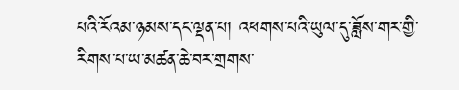པའི་རོའམ་ཉམས་དང་ལྡན་པ། འཕགས་པའི་ཡུལ་དུ་ཟློས་གར་གྱི་རིགས་པ་ཡ་མཚན་ཆེ་བར་གྲགས་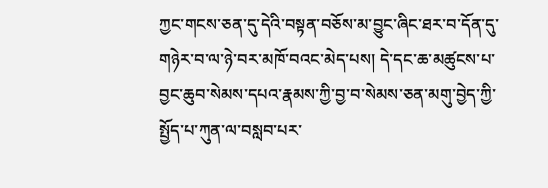ཀྱང་གངས་ཅན་དུ་དེའི་བསྟན་བཅོས་མ་བྱུང་ཞིང་ཐར་བ་དོན་དུ་གཉེར་བ་ལ་ཉེ་བར་མཁོ་བའང་མེད་པས། དེ་དང་ཆ་མཚུངས་པ་བྱང་ཆུབ་སེམས་དཔའ་རྣམས་ཀྱི་བྱ་བ་སེམས་ཅན་མགུ་བྱེད་ཀྱི་སྤྱོད་པ་ཀུན་ལ་བསླབ་པར་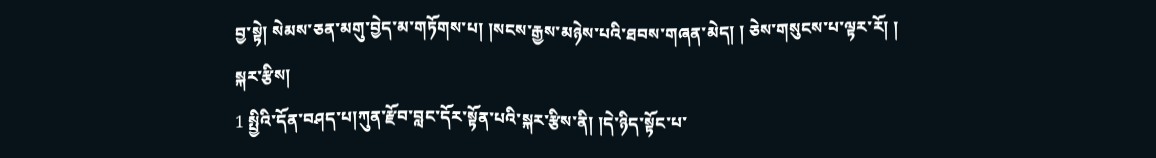བྱ་སྟེ། སེམས་ཅན་མགུ་བྱེད་མ་གཏོགས་པ། །སངས་རྒྱས་མཉེས་པའི་ཐབས་གཞན་མེད། ། ཅེས་གསུངས་པ་ལྟར་རོ། །
སྐར་རྩིས།
1 སྤྱིའི་དོན་བཤད་པ།ཀུན་རྫོབ་བླང་དོར་སྟོན་པའི་སྐར་རྩིས་ནི། །དེ་ཉིད་སྟོང་པ་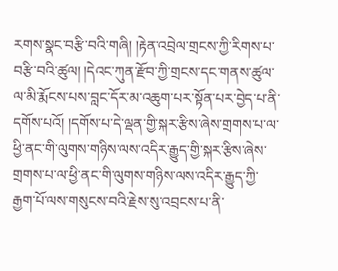རགས་སྣང་བརྩི་བའི་གཞི། །རྟེན་འབྲེལ་གྲངས་ཀྱི་རིགས་པ་བརྩི་བའི་ཚུལ། །དེའང་ཀུན་རྫོབ་ཀྱི་གྲངས་དང་གནས་ཚུལ་ལ་མི་རྨོངས་པས་བླང་དོར་མ་འཆུག་པར་སྟོན་པར་བྱེད་པ་ནི་དགོས་པའོ། །དགོས་པ་དེ་ལྡན་གྱི་སྐར་རྩིས་ཞེས་གྲགས་པ་ལ་ཕྱི་ནང་གི་ལུགས་གཉིས་ལས་འདིར་རྒྱུད་གྱི་སྐར་རྩིས་ཞེས་གྲགས་པ་ལ་ཕྱི་ནང་གི་ལུགས་གཉིས་ལས་འདིར་རྒྱུད་ཀྱི་རྒྱག་པོ་ལས་གསུངས་བའི་རྗེས་སུ་འབྲངས་པ་ནི་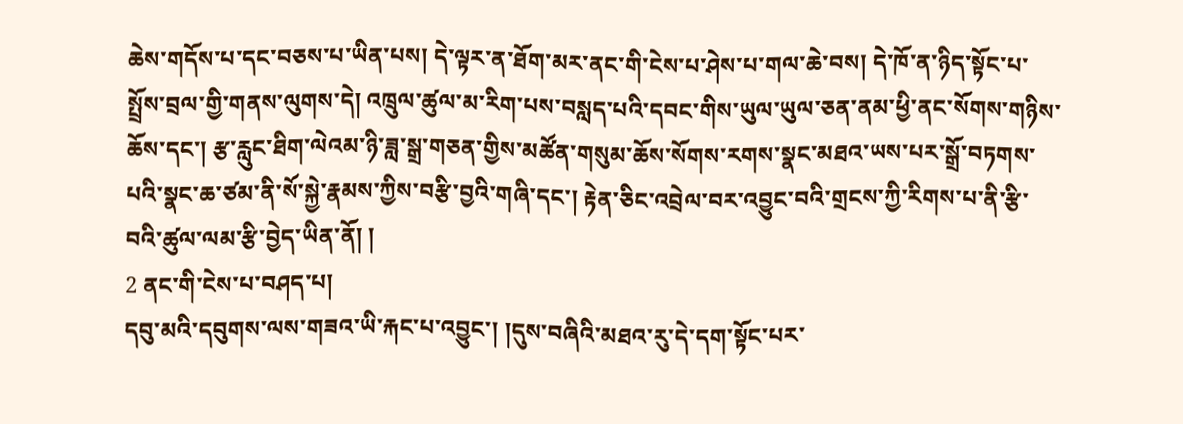ཆེས་གདོས་པ་དང་བཅས་པ་ཡིན་པས། དེ་ལྟར་ན་ཐོག་མར་ནང་གི་ངེས་པ་ཤེས་པ་གལ་ཆེ་བས། དེ་ཁོ་ན་ཉིད་སྟོང་པ་སྤྲོས་བྲལ་གྱི་གནས་ལུགས་དེ། འཁྲུལ་ཚུལ་མ་རིག་པས་བསླད་པའི་དབང་གིས་ཡུལ་ཡུལ་ཅན་ནམ་ཕྱི་ནང་སོགས་གཉིས་ཆོས་དང་། རྩ་རླུང་ཐིག་ལེའམ་ཉི་ཟླ་སྒྲ་གཅན་གྱིས་མཚོན་གསུམ་ཆོས་སོགས་རགས་སྣང་མཐའ་ཡས་པར་སྒྲོ་བཏགས་པའི་སྣང་ཆ་ཙམ་ནི་སོ་སྐྱེ་རྣམས་ཀྱིས་བརྩི་བྱའི་གཞི་དང་། རྟེན་ཅིང་འབྲེལ་བར་འབྱུང་བའི་གྲངས་ཀྱི་རིགས་པ་ནི་རྩི་བའི་ཚུལ་ལམ་རྩི་བྱེད་ཡིན་ནོ། །
2 ནང་གི་ངེས་པ་བཤད་པ།
དབུ་མའི་དབུགས་ལས་གཟའ་ཡི་རྐང་པ་འབྱུང་། །དུས་བཞིའི་མཐའ་རུ་དེ་དག་སྟོང་པར་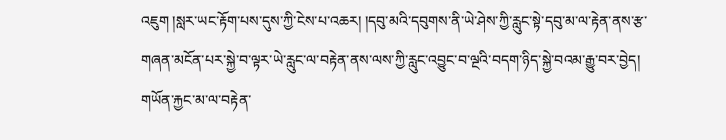འཇུག །སླར་ཡང་རྟོག་པས་དུས་ཀྱི་ངེས་པ་འཆར། །དབུ་མའི་དབུགས་ནི་ཡེ་ཤེས་ཀྱི་རླུང་སྟེ་དབུ་མ་ལ་རྟེན་ནས་རྩ་གཞན་མངོན་པར་སྐྱེ་བ་ལྟར་ཡེ་རླུང་ལ་བརྟེན་ནས་ལས་ཀྱི་རླུང་འབྱུང་བ་ལྔའི་བདག་ཉིད་སྐྱེ་བའམ་རྒྱུ་བར་བྱེད། གཡོན་རྐྱང་མ་ལ་བརྟེན་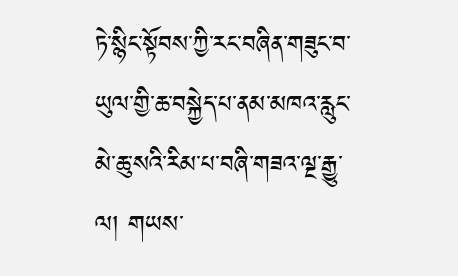ཏེ་སྙིང་སྟོབས་ཀྱི་རང་བཞིན་གཟུང་བ་ཡུལ་གྱི་ཆ་བསྐྱེད་པ་ནམ་མཁའ་རླུང་མེ་ཆུ་སའི་རིམ་པ་བཞི་གཟའ་ལྔ་རྒྱུ་ལ། གཡས་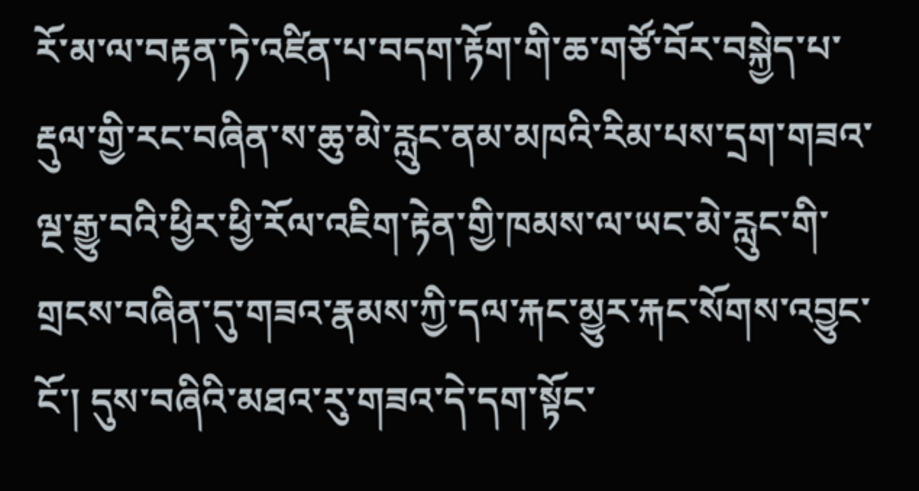རོ་མ་ལ་བརྟན་ཏེ་འཛིན་པ་བདག་རྟོག་གི་ཆ་གཙོ་བོར་བསྐྱེད་པ་རྡུལ་གྱི་རང་བཞིན་ས་ཆུ་མེ་རླུང་ནམ་མཁའི་རིམ་པས་དྲག་གཟའ་ལྔ་རྒྱུ་བའི་ཕྱིར་ཕྱི་རོལ་འཇིག་རྟེན་གྱི་ཁམས་ལ་ཡང་མེ་རླུང་གི་གྲངས་བཞིན་དུ་གཟའ་རྣམས་ཀྱི་དལ་རྐང་མྱུར་རྐང་སོགས་འབྱུང་ངོ་། དུས་བཞིའི་མཐའ་རུ་གཟའ་དེ་དག་སྟོང་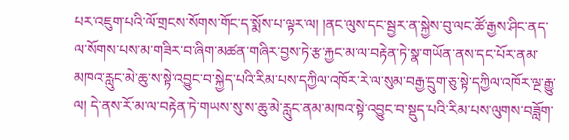པར་འཇུག་པའི་ལོ་གྲངས་སོགས་གོང་ད་སྨོས་པ་ལྟར་ལ། །ནང་ལུས་དང་སྦྱར་ན་སྐྱེས་བུ་ལང་ཚོ་རྒྱས་ཤིང་ནད་ལ་སོགས་པས་མ་གཟིར་བ་ཞིག་མཚན་གཞིར་བྱས་ཏེ་རྩ་རྐྱང་མ་ལ་བརྟེན་ཏེ་སྣ་གཡོན་ནས་དང་པོར་ནམ་མཁའ་རླུང་མེ་ཆུ་ས་སྟེ་འབྱུང་བ་སྐྱེད་པའི་རིམ་པས་དཀྱིལ་འཁོར་རེ་ལ་སུམ་བརྒྱ་དྲུག་ཅུ་སྟེ་དཀྱིལ་འཁོར་ལྔ་རྒྱུ་ལ། དེ་ནས་རོ་མ་ལ་བརྟེན་ཏེ་གཡས་སུ་ས་ཆུ་མེ་རླུང་ནམ་མཁའ་སྟེ་འབྱུང་བ་སྡུད་པའི་རིམ་པས་ལུགས་བཟློག་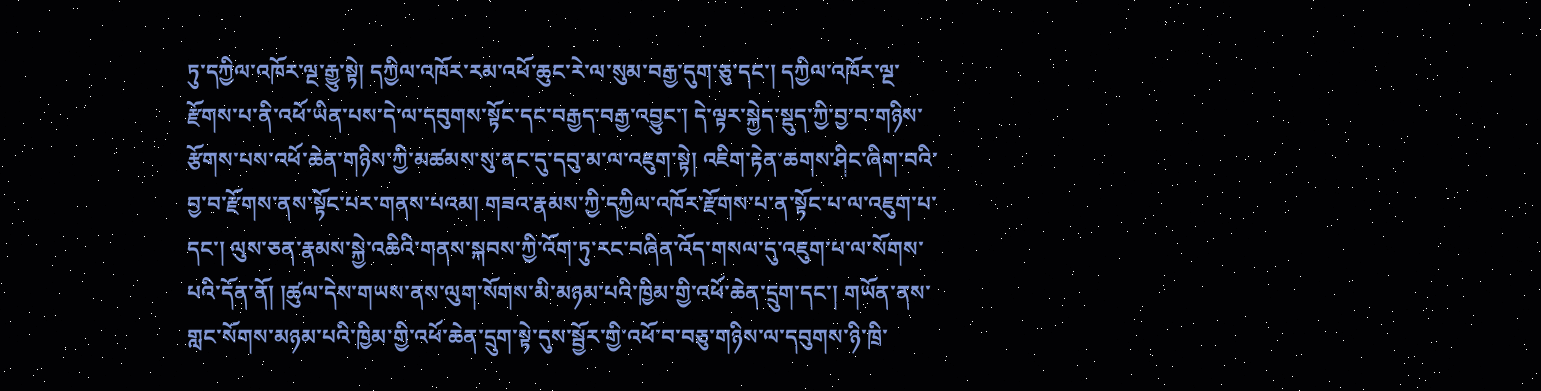ཏུ་དཀྱིལ་འཁོར་ལྔ་རྒྱུ་སྟེ། དཀྱིལ་འཁོར་རམ་འཕོ་ཆུང་རེ་ལ་སུམ་བརྒྱ་དུག་ཅུ་དང་། དཀྱིལ་འཁོར་ལྔ་རྫོགས་པ་ནི་འཕོ་ཡིན་པས་དེ་ལ་དབུགས་སྟོང་དང་བརྒྱད་བརྒྱ་འབྱུང་། དེ་ལྟར་སྐྱེད་སྡུད་ཀྱི་བྱ་བ་གཉིས་རྩོགས་པས་འཕོ་ཆེན་གཉིས་ཀྱི་མཚམས་སུ་ནང་དུ་དབུ་མ་ལ་འཇུག་སྟེ། འཇིག་རྟེན་ཆགས་ཤིང་ཞིག་བའི་བྱ་བ་རྫོགས་ནས་སྟོང་པར་གནས་པའམ། གཟའ་རྣམས་ཀྱི་དཀྱིལ་འཁོར་རྫོགས་པ་ན་སྟོང་པ་ལ་འཇུག་པ་དང་། ལུས་ཅན་རྣམས་སྐྱེ་འཆིའི་གནས་སྐབས་ཀྱི་འོག་ཏུ་རང་བཞིན་འོད་གསལ་དུ་འཇུག་པ་ལ་སོགས་པའི་དོན་ནོ། །ཚུལ་དེས་གཡས་ནས་ལུག་སོགས་མི་མཉམ་པའི་ཁྱིམ་གྱི་འཕོ་ཆེན་དྲུག་དང་། གཡོན་ནས་གླང་སོགས་མཉམ་པའི་ཁྱིམ་གྱི་འཕོ་ཆེན་དྲུག་སྟེ་དུས་སྦྱོར་གྱི་འཕོ་བ་བཅུ་གཉིས་ལ་དབུགས་ཉི་ཁྲི་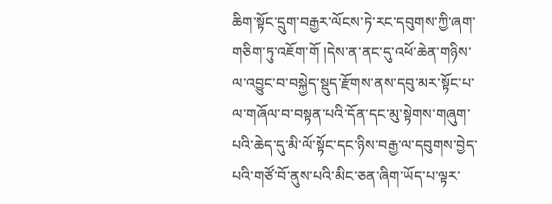ཆིག་སྟོང་དྲུག་བརྒྱར་ལོངས་ཏེ་རང་དབུགས་ཀྱི་ཞག་གཅིག་ཏུ་འཇོག་གོ །དེས་ན་ནང་དུ་འཕོ་ཆེན་གཉིས་ལ་འབྱུང་བ་བསྐྱེད་སྡུད་རྫོགས་ནས་དབུ་མར་སྟོང་པ་ལ་གཞོལ་བ་བསྟན་པའི་དོན་དང་མུ་སྟེགས་གཞུག་པའི་ཆེད་དུ་མི་ལོ་སྟོང་དང་ཉིས་བརྒྱ་ལ་དབུགས་བྱེད་པའི་གཙོ་བོ་ནུས་པའི་མིང་ཅན་ཞིག་ཡོད་པ་ལྟར་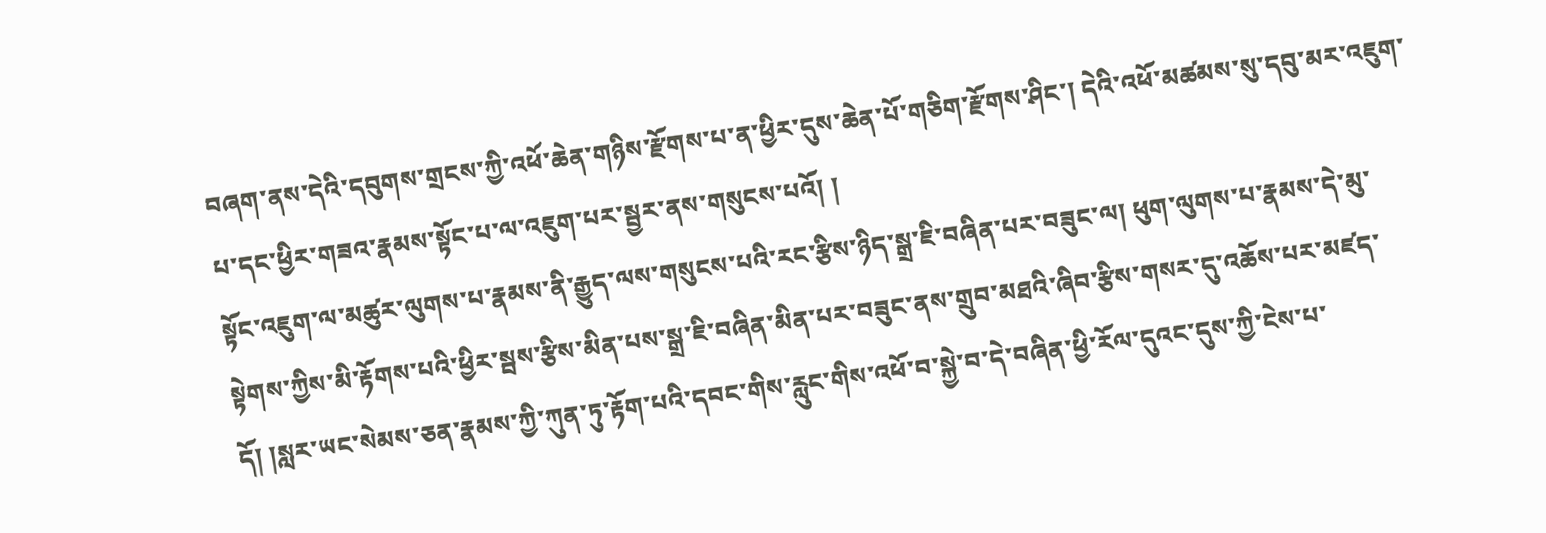བཞག་ནས་དེའི་དབུགས་གྲངས་ཀྱི་འཕོ་ཆེན་གཉིས་རྫོགས་པ་ན་ཕྱིར་དུས་ཆེན་པོ་གཅིག་རྫོགས་ཤིང་། དེའི་འཕོ་མཚམས་སུ་དབུ་མར་འཇུག་པ་དང་ཕྱིར་གཟའ་རྣམས་སྟོང་པ་ལ་འཇུག་པར་སྦྱར་ནས་གསུངས་པའོ། །
སྟོང་འཇུག་ལ་མཚུར་ལུགས་པ་རྣམས་ནི་རྒྱུད་ལས་གསུངས་པའི་རང་རྩིས་ཉིད་སྒྲ་ཇི་བཞིན་པར་བཟུང་ལ། ཕུག་ལུགས་པ་རྣམས་དེ་མུ་སྟེགས་ཀྱིས་མི་རྟོགས་པའི་ཕྱིར་སྦས་རྩིས་མིན་པས་སྒྲ་ཇི་བཞིན་མིན་པར་བཟུང་ནས་གྲུབ་མཐའི་ཞིབ་རྩིས་གསར་དུ་འཆོས་པར་མཛད་དོ། །སླར་ཡང་སེམས་ཅན་རྣམས་ཀྱི་ཀུན་ཏུ་རྟོག་པའི་དབང་གིས་རླུང་གིས་འཕོ་བ་སྐྱེ་བ་དེ་བཞིན་ཕྱི་རོལ་དུའང་དུས་ཀྱི་ངེས་པ་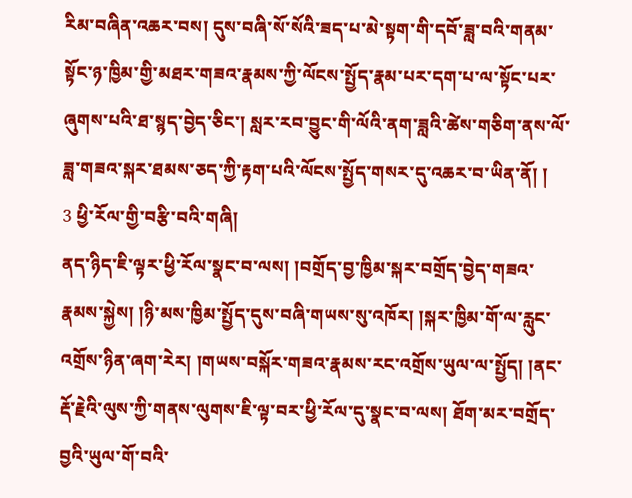རིམ་བཞིན་འཆར་བས། དུས་བཞི་སོ་སོའི་ཟད་པ་མེ་སྟག་གི་དབོ་ཟླ་བའི་གནམ་སྟོང་ཉ་ཁྱིམ་གྱི་མཐར་གཟའ་རྣམས་ཀྱི་ལོངས་སྤྱོད་རྣམ་པར་དག་པ་ལ་སྟོང་པར་ཞུགས་པའི་ཐ་སྙད་བྱེད་ཅིང་། སླར་རབ་བྱུང་གི་ལོའི་ནག་ཟླའི་ཚེས་གཅིག་ནས་ལོ་ཟླ་གཟའ་སྐར་ཐམས་ཅད་ཀྱི་རྟག་པའི་ལོངས་སྤྱོད་གསར་དུ་འཆར་བ་ཡིན་ནོ། །
3 ཕྱི་རོལ་གྱི་བརྩི་བའི་གཞི།
ནད་ཉིད་ཇི་ལྟར་ཕྱི་རོལ་སྣང་བ་ལས། །བགྲོད་བྱ་ཁྱིམ་སྐར་བགྲོད་བྱེད་གཟའ་རྣམས་སྐྱེས། །ཉི་མས་ཁྱིམ་སྤྱོད་དུས་བཞི་གཡས་སུ་འཁོར། །སྐར་ཁྱིམ་གོ་ལ་རླུང་འགྲོས་ཉིན་ཞག་རེར། །གཡས་བསྐོར་གཟའ་རྣམས་རང་འགྲོས་ཡུལ་ལ་སྤྱོད། །ནང་རྡོ་རྗེའི་ལུས་ཀྱི་གནས་ལུགས་ཇི་ལྟ་བར་ཕྱི་རོལ་དུ་སྣང་བ་ལས། ཐོག་མར་བགྲོད་བྱའི་ཡུལ་གོ་བའི་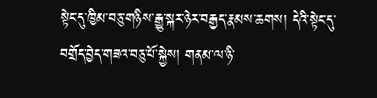སྟེང་དུ་ཁྱིམ་བཅུ་གཉིས་རྒྱུ་སྐར་ཉེར་བརྒྱད་རྣམས་ཆགས། དེའི་སྟེང་དུ་བགྲོད་བྱེད་གཟའ་བཅུ་པོ་སྐྱེས། གནམ་ལ་ཉི་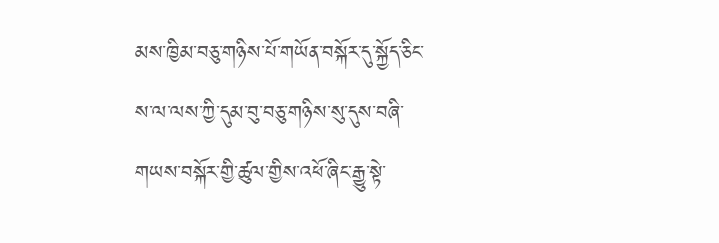མས་ཁྱིམ་བཅུ་གཉིས་པོ་གཡོན་བསྐོར་དུ་སྐྱོད་ཅིང་ས་ལ་ལས་ཀྱི་དུམ་བུ་བཅུ་གཉིས་སུ་དུས་བཞི་གཡས་བསྐོར་གྱི་ཚུལ་གྱིས་འཕོ་ཞིང་རྒྱུ་སྟེ་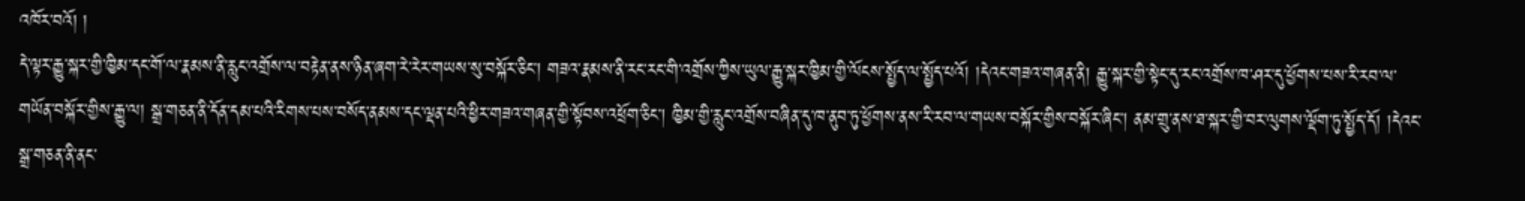འཁོར་བའོ། །
དེ་ལྟར་རྒྱུ་སྐར་གྱི་ཁྱིམ་དང་གོ་ལ་རྣམས་ནི་རླུང་འགྲོས་ལ་བརྟེན་ནས་ཉིན་ཞག་རེ་རེར་གཡས་སུ་བསྐོར་ཅིང་། གཟའ་རྣམས་ནི་རང་རང་གི་འགྲོས་ཀྱིས་ཡུལ་རྒྱུ་སྐར་ཁྱིམ་གྱི་ལོངས་སྤྱོད་ལ་སྤྱོད་པའོ། །དེའང་གཟའ་གཞན་ནི། རྒྱུ་སྐར་གྱི་སྟེང་དུ་རང་འགྲོས་ཁ་ཤར་དུ་ཕྱོགས་པས་རི་རབ་ལ་གཡོན་བསྐོར་གྱིས་རྒྱུ་ལ། སྒྲ་གཅན་ནི་དོན་དམ་པའི་རིགས་པས་བསོད་ནམས་དང་ལྡན་པའི་ཕྱིར་གཟའ་གཞན་གྱི་སྟོབས་འཕྲོག་ཅིང་། ཁྱིམ་གྱི་རླུང་འགྲོས་བཞིན་དུ་ཁ་ནུབ་ཏུ་ཕྱོགས་ནས་རི་རབ་ལ་གཡས་བསྐོར་གྱིས་བསྐོར་ཞིང་། ནམ་གྲུ་ནས་ཐ་སྐར་གྱི་བར་ལུགས་ལྡོག་ཏུ་སྤྱོད་དོ། །དེའང་སྒྲ་གཅན་ནི་ནང་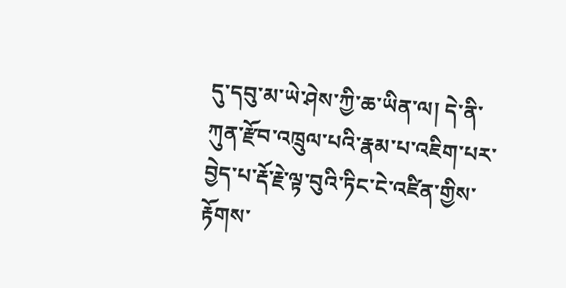དུ་དབུ་མ་ཡེ་ཤེས་ཀྱི་ཆ་ཡིན་ལ། དེ་ནི་ཀུན་རྫོབ་འཁྲུལ་པའི་རྣམ་པ་འཇིག་པར་བྱེད་པ་རྡོ་རྗེ་ལྟ་བུའི་ཏིང་ངེ་འཛིན་གྱིས་རྟོགས་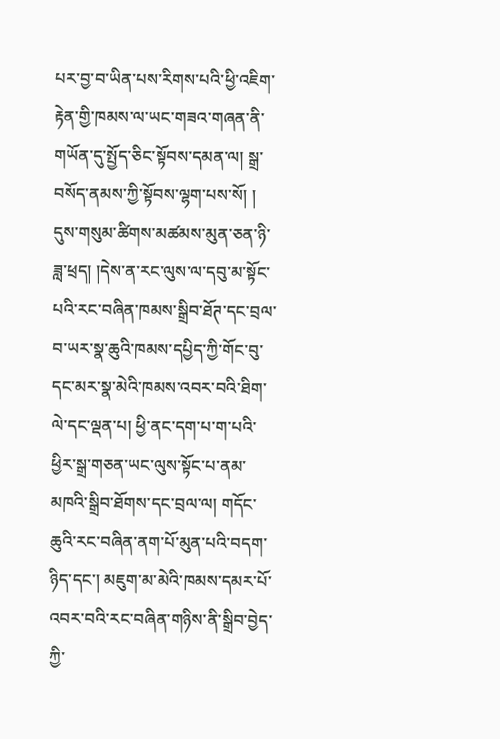པར་བྱ་བ་ཡིན་པས་རིགས་པའི་ཕྱི་འཇིག་རྟེན་གྱི་ཁམས་ལ་ཡང་གཟའ་གཞན་ནི་གཡོན་དུ་སྤྱོད་ཅིང་སྟོབས་དམན་ལ། སྒྲ་བསོད་ནམས་ཀྱི་སྟོབས་ལྷག་པས་སོ། །
དུས་གསུམ་ཚིགས་མཚམས་མུན་ཅན་ཉི་ཟླ་ཕྲད། །དེས་ན་རང་ལུས་ལ་དབུ་མ་སྟོང་པའི་རང་བཞིན་ཁམས་སྒྲིབ་ཐོཊ་དང་བྲལ་བ་ཡར་སྣ་ཆུའི་ཁམས་དཔྱིད་ཀྱི་གོང་བུ་དང་མར་སྣ་མེའི་ཁམས་འབར་བའི་ཐིག་ལེ་དང་ལྡན་པ། ཕྱི་ནང་དག་པ་ག་པའི་ཕྱིར་སྒྲ་གཅན་ཡང་ལུས་སྟོང་པ་ནམ་མཁའི་སྒྲིབ་ཐོགས་དང་བྲལ་ལ། གདོང་ཆུའི་རང་བཞིན་ནག་པོ་མུན་པའི་བདག་ཉིད་དང་། མཇུག་མ་མེའི་ཁམས་དམར་པོ་འབར་བའི་རང་བཞིན་གཉིས་ནི་སྒྲིབ་བྱེད་ཀྱི་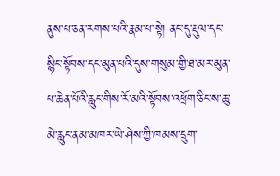ནུས་པ་ཅན་རགས་པའི་རྣམ་པ་སྟེ། ནང་དུ་རྡུལ་དང་སྙིང་སྟོབས་དང་མུན་པའི་དུས་གསུམ་གྱི་ཐ་མར་མུན་པ་ཆེན་པོའི་རླུང་གིས་རོ་མའི་སྟོབས་འཕྲོག་ཅིང་ས་ཆུ་མེ་རླུང་ནམ་མཁར་ཡེ་ཤེས་ཀྱི་ཁམས་དྲུག་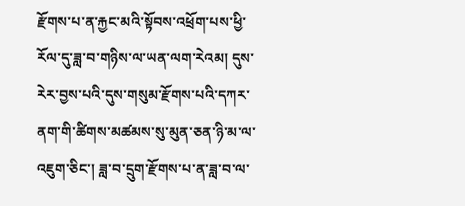རྫོགས་པ་ན་རྐྱང་མའི་སྟོབས་འཕྲོག་པས་ཕྱི་རོལ་དུ་ཟླ་བ་གཉིས་ལ་ཡན་ལག་རེའམ། དུས་རེར་བྱས་པའི་དུས་གསུམ་རྫོགས་པའི་དཀར་ནག་གི་ཚིགས་མཚམས་སུ་མུན་ཅན་ཉི་མ་ལ་འཇུག་ཅིང་། ཟླ་བ་དྲུག་རྫོགས་པ་ན་ཟླ་བ་ལ་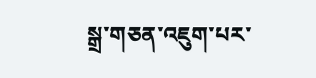སྒྲ་གཅན་འཇུག་པར་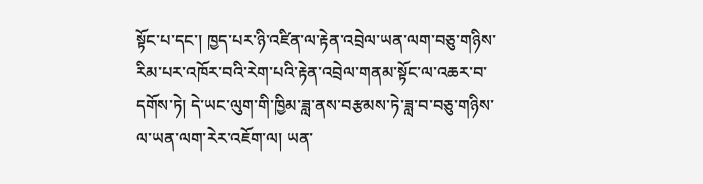སྟོང་པ་དང་། ཁྱད་པར་ཉི་འཛིན་ལ་རྟེན་འབྲེལ་ཡན་ལག་བཅུ་གཉིས་རིམ་པར་འཁོར་བའི་རེག་པའི་རྟེན་འབྲེལ་གནམ་སྟོང་ལ་འཆར་བ་དགོས་ཏེ། དེ་ཡང་ལུག་གི་ཁྱིམ་ཟླ་ནས་བརྩམས་ཏེ་ཟླ་བ་བཅུ་གཉིས་ལ་ཡན་ལག་རེར་འཇོག་ལ། ཡན་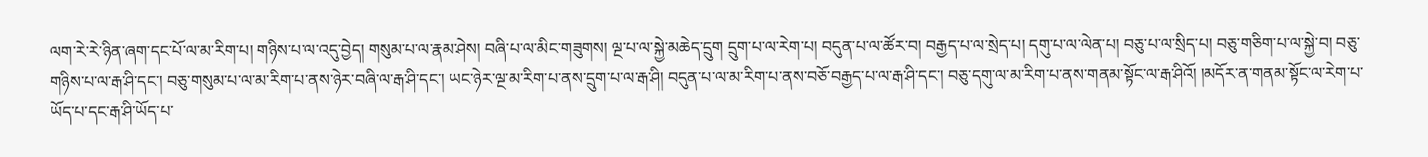ལག་རེ་རེ་ཉིན་ཞག་དང་པོ་ལ་མ་རིག་པ། གཉིས་པ་ལ་འདུ་བྱེད། གསུམ་པ་ལ་རྣམ་ཤེས། བཞི་པ་ལ་མིང་གཟུགས། ལྔ་པ་ལ་སྐྱེ་མཆེད་དྲུག དྲུག་པ་ལ་རེག་པ། བདུན་པ་ལ་ཚོར་བ། བརྒྱད་པ་ལ་སྲེད་པ། དགུ་པ་ལ་ལེན་པ། བཅུ་པ་ལ་སྲིད་པ། བཅུ་གཅིག་པ་ལ་སྐྱེ་བ། བཅུ་གཉིས་པ་ལ་རྒ་ཤི་དང་། བཅུ་གསུམ་པ་ལ་མ་རིག་པ་ནས་ཉེར་བཞི་ལ་རྒ་ཤི་དང་། ཡང་ཉེར་ལྔ་མ་རིག་པ་ནས་དྲུག་པ་ལ་རྒ་ཤི། བདུན་པ་ལ་མ་རིག་པ་ནས་བཅོ་བརྒྱད་པ་ལ་རྒ་ཤི་དང་། བཅུ་དགུ་ལ་མ་རིག་པ་ནས་གནམ་སྟོང་ལ་རྒ་ཤིའོ། །མདོར་ན་གནམ་སྟོང་ལ་རེག་པ་ཡོད་པ་དང་རྒ་ཤི་ཡོད་པ་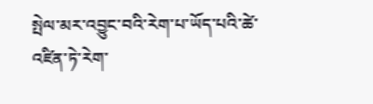སྤེལ་མར་འབྱུང་བའི་རེག་པ་ཡོད་པའི་ཚེ་འཛིན་ཏེ་རེག་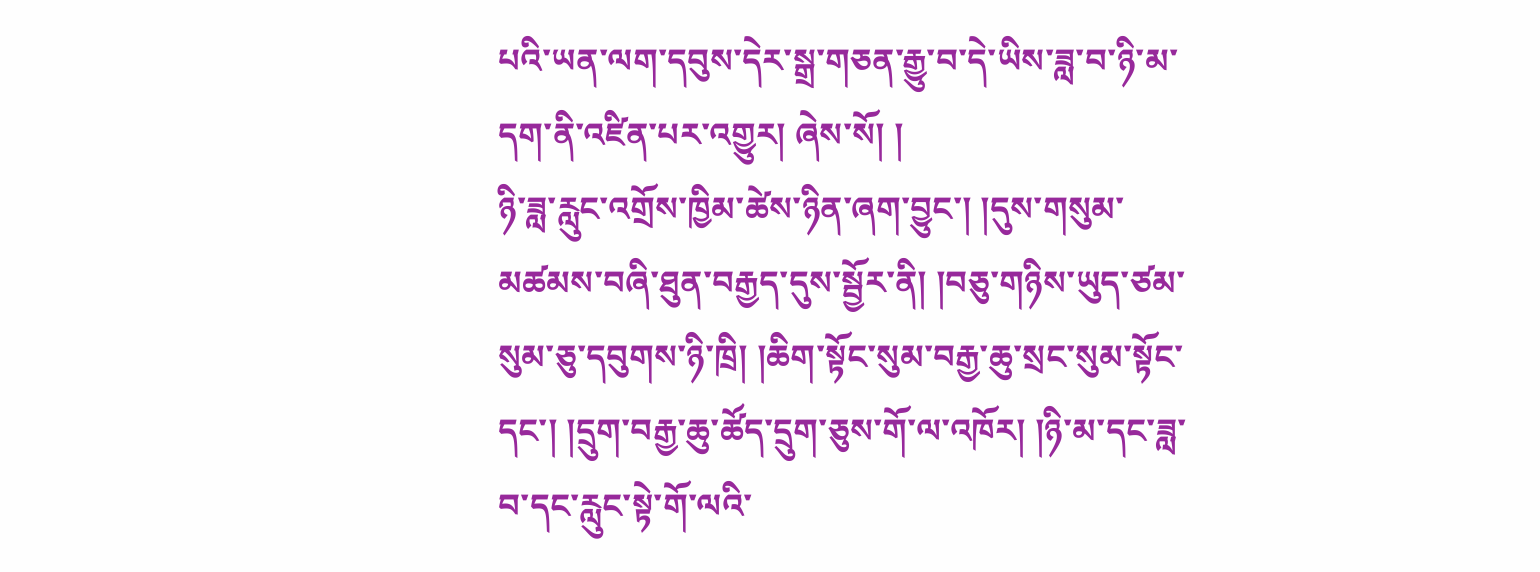པའི་ཡན་ལག་དབུས་དེར་སྒྲ་གཅན་རྒྱུ་བ་དེ་ཡིས་ཟླ་བ་ཉི་མ་དག་ནི་འཛིན་པར་འགྱུར། ཞེས་སོ། །
ཉི་ཟླ་རླུང་འགྲོས་ཁྱིམ་ཚེས་ཉིན་ཞག་བྱུང་། །དུས་གསུམ་མཚམས་བཞི་ཐུན་བརྒྱད་དུས་སྦྱོར་ནི། །བཅུ་གཉིས་ཡུད་ཙམ་སུམ་ཅུ་དབུགས་ཉི་ཁྲི། །ཆིག་སྟོང་སུམ་བརྒྱ་ཆུ་སྲང་སུམ་སྟོང་དང་། །དྲུག་བརྒྱ་ཆུ་ཚོད་དྲུག་ཅུས་གོ་ལ་འཁོར། །ཉི་མ་དང་ཟླ་བ་དང་རླུང་སྟེ་གོ་ལའི་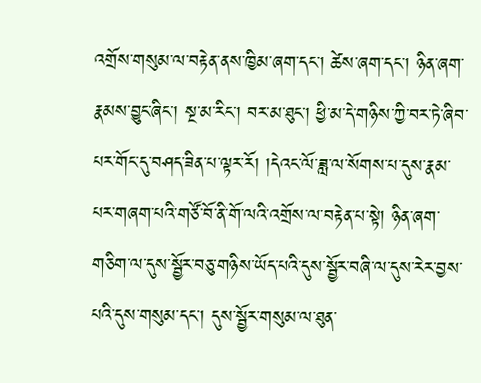འགྲོས་གསུམ་ལ་བརྟེན་ནས་ཁྱིམ་ཞག་དང་། ཚེས་ཞག་དང་། ཉིན་ཞག་རྣམས་བྱུང་ཞིང་། སྔ་མ་རིང་། བར་མ་ཐུང་། ཕྱི་མ་དེ་གཉིས་ཀྱི་བར་ཏེ་ཞིབ་པར་གོང་དུ་བཤད་ཟིན་པ་ལྟར་རོ། །དེའང་ལོ་ཟླ་ལ་སོགས་པ་དུས་རྣམ་པར་གཞག་པའི་གཙོ་བོ་ནི་གོ་ལའི་འགྲོས་ལ་བརྟེན་པ་སྟེ། ཉིན་ཞག་གཅིག་ལ་དུས་སྦྱོར་བཅུ་གཉིས་ཡོད་པའི་དུས་སྦྱོར་བཞི་ལ་དུས་རེར་བྱས་པའི་དུས་གསུམ་དང་། དུས་སྦྱོར་གསུམ་ལ་ཐུན་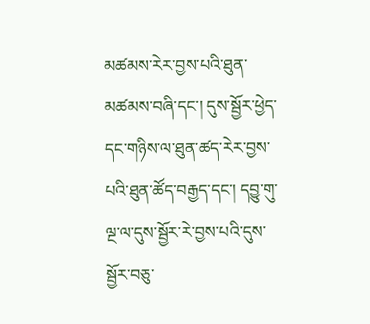མཚམས་རེར་བྱས་པའི་ཐུན་མཚམས་བཞི་དང་། དུས་སྦྱོར་ཕྱེད་དང་གཉིས་ལ་ཐུན་ཚད་རེར་བྱས་པའི་ཐུན་ཚོད་བརྒྱད་དང་། དབྱུ་གུ་ལྔ་ལ་དུས་སྦྱོར་རེ་བྱས་པའི་དུས་སྦྱོར་བཅུ་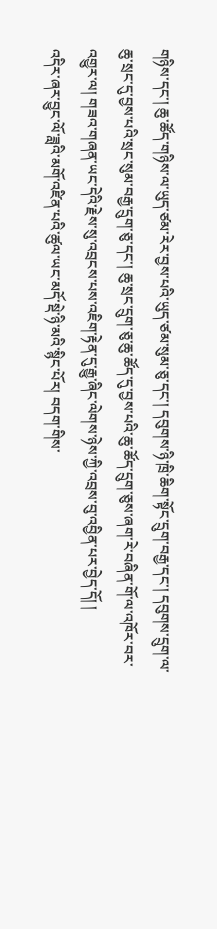གཉིས་དང་། ཆུ་ཚོད་གཉིས་ལ་ཡུད་ཙམ་རེར་བྱས་པའི་ཡུད་ཙམ་སུམ་ཅུ་དང་། དབུགས་ཉི་ཁྲི་ཆིག་སྟོང་དྲུག་བརྒྱ་དང་། དབུགས་དྲུག་ལ་ཆུ་སྲང་དུ་བྱས་པའི་སྲང་སུམ་བརྒྱ་དྲུག་ཅུ་དང་། ཆུ་སྲང་དྲུག་ཅུ་ཆུ་ཚོད་དུ་བྱས་པའི་ཆུ་ཚོད་དྲུག་ཅུས་ཞག་རེ་བཞིན་གོ་ལ་འཁོར་བར་འགྱུར་ལ། གཟའ་གཞན་ཡང་དེའི་རྗེས་སུ་འབྲངས་པས་འཇིག་རྟེན་དུ་རྒྱུ་ཞིང་ལེགས་ཉེས་ཀྱི་འབྲས་བུ་འབྱིན་པར་བྱེད་དོ། །
འདིར་ཞར་བྱུང་ལོ་ཟླའི་མགོ་འཛིན་པའི་ཚུལ་ཡང་མདོ་སྡེ་ཉི་མའི་སྙིང་པོར། བདག་གིས་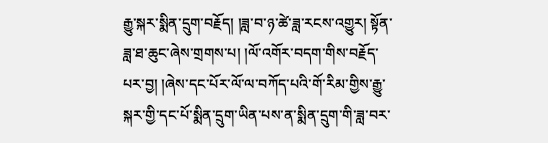རྒྱུ་སྐར་སྨིན་དྲུག་བརྗོད། །ཟླ་བ་ཉ་ཚེ་ཟླ་རངས་འགྱུར། སྟོན་ཟླ་ཐ་ཆུང་ཞེས་གྲགས་པ། །ལོ་འགོར་བདག་གིས་བརྗོད་པར་བྱ། །ཞེས་དང་པོར་ལོ་ལ་བཀོད་པའི་གོ་རིམ་གྱིས་རྒྱུ་སྐར་གྱི་དང་པོ་སྨིན་དྲུག་ཡིན་པས་ན་སྨིན་དྲུག་གི་ཟླ་བར་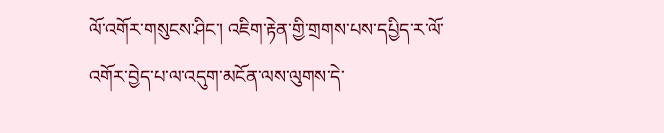ལོ་འགོར་གསུངས་ཤིང་། འཇིག་རྟེན་གྱི་གྲགས་པས་དཔྱིད་ར་ལོ་འགོར་བྱེད་པ་ལ་འདུག་མངོན་ལས་ལུགས་དེ་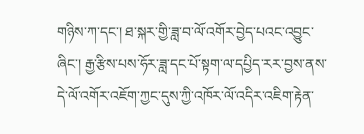གཉིས་ཀ་དང་། ཐ་སྐར་གྱི་ཟླ་བ་ལོ་འགོར་བྱེད་པའང་འབྱུང་ཞིང་། རྒྱ་རྩིས་པས་ཧོར་ཟླ་དང་པོ་སྟག་ལ་དཔྱིད་རར་བྱས་ནས་དེ་ལོ་འགོར་འཇོག་ཀྱང་དུས་ཀྱི་འཁོར་ལོ་འདིར་འཇིག་རྟེན་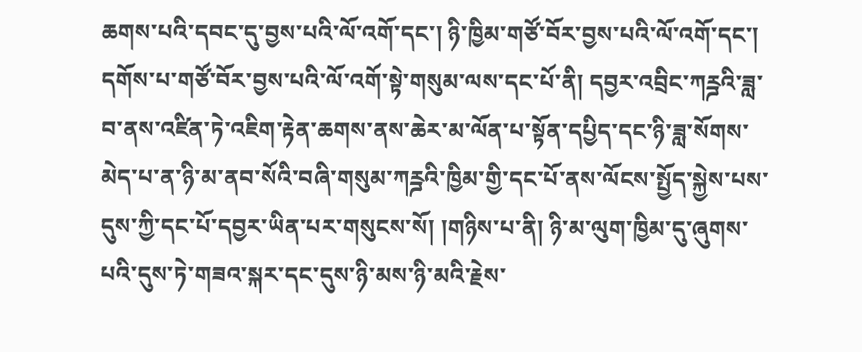ཆགས་པའི་དབང་དུ་བྱས་པའི་ལོ་འགོ་དང་། ཉི་ཁྱིམ་གཙོ་བོར་བྱས་པའི་ལོ་འགོ་དང་། དགོས་པ་གཙོ་བོར་བྱས་པའི་ལོ་འགོ་སྟེ་གསུམ་ལས་དང་པོ་ནི། དབྱར་འབྲིང་ཀཪྜའི་ཟླ་བ་ནས་འཛིན་ཏེ་འཇིག་རྟེན་ཆགས་ནས་ཆེར་མ་ལོན་པ་སྟོན་དཔྱིད་དང་ཉི་ཟླ་སོགས་མེད་པ་ན་ཉི་མ་ནབ་སོའི་བཞི་གསུམ་ཀཪྜའི་ཁྱིམ་གྱི་དང་པོ་ནས་ལོངས་སྤྱོད་སྐྱེས་པས་དུས་ཀྱི་དང་པོ་དབྱར་ཡིན་པར་གསུངས་སོ། །གཉིས་པ་ནི། ཉི་མ་ལུག་ཁྱིམ་དུ་ཞུགས་པའི་དུས་ཏེ་གཟའ་སྐར་དང་དུས་ཉི་མས་ཉི་མའི་རྗེས་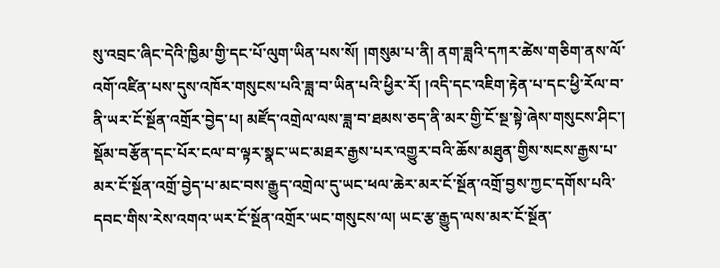སུ་འབྲང་ཞིང་དེའི་ཁྱིམ་གྱི་དང་པོ་ལུག་ཡིན་པས་སོ། །གསུམ་པ་ནི། ནག་ཟླའི་དཀར་ཚེས་གཅིག་ནས་ལོ་འགོ་འཛིན་པས་དུས་འཁོར་གསུངས་པའི་ཟླ་བ་ཡིན་པའི་ཕྱིར་རོ། །འདི་དང་འཇིག་རྟེན་པ་དང་ཕྱི་རོལ་བ་ནི་ཡར་ངོ་སྔོན་འགྲོར་བྱེད་པ། མཛོད་འགྲེལ་ལས་ཟླ་བ་ཐམས་ཅད་ནི་མར་གྱི་ངོ་སྔ་སྟེ་ཞེས་གསུངས་ཤིང་། སྡོམ་བརྩོན་དང་པོར་ངལ་བ་ལྟར་སྣང་ཡང་མཐར་རྒྱས་པར་འགྱུར་བའི་ཆོས་མཐུན་གྱིས་སངས་རྒྱས་པ་མར་ངོ་སྔོན་འགྲོ་བྱེད་པ་མང་བས་རྒྱུད་འགྲེལ་དུ་ཡང་ཕལ་ཆེར་མར་ངོ་སྔོན་འགྲོ་བྱས་ཀྱང་དགོས་པའི་དབང་གིས་རེས་འགའ་ཡར་ངོ་སྔོན་འགྲོར་ཡང་གསུངས་ལ། ཡང་རྩ་རྒྱུད་ལས་མར་ངོ་སྔོན་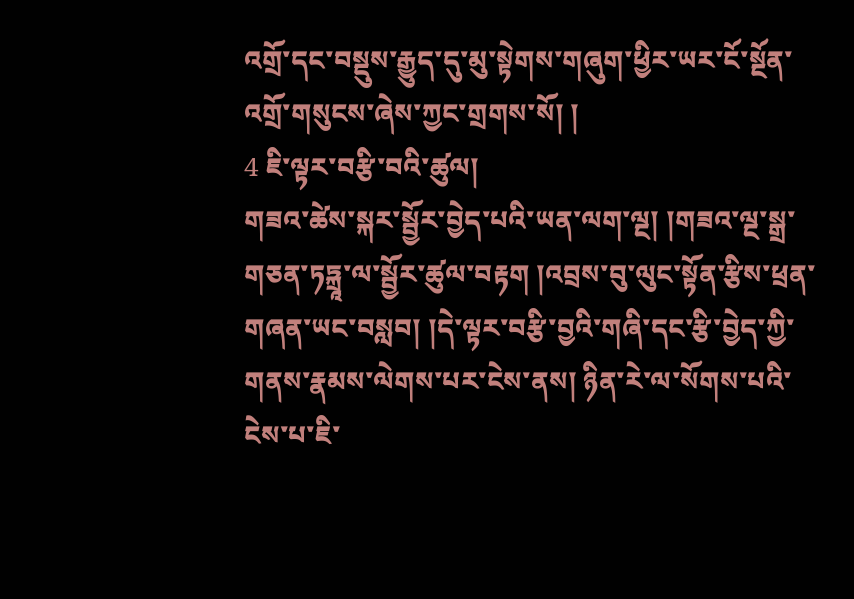འགྲོ་དང་བསྡུས་རྒྱུད་དུ་མུ་སྟེགས་གཞུག་ཕྱིར་ཡར་ངོ་སྔོན་འགྲོ་གསུངས་ཞེས་ཀྱང་གྲགས་སོ། །
4 ཇི་ལྟར་བརྩི་བའི་ཚུལ།
གཟའ་ཚེས་སྐར་སྦྱོར་བྱེད་པའི་ཡན་ལག་ལྔ། །གཟའ་ལྔ་སྒྲ་གཅན་ཏཏྐྲཱ་ལ་སྦྱོར་ཚུལ་བརྟག །འབྲས་བུ་ལུང་སྟོན་རྩིས་ཕྲན་གཞན་ཡང་བསླབ། །དེ་ལྟར་བརྩི་བྱའི་གཞི་དང་རྩི་བྱེད་ཀྱི་གནས་རྣམས་ལེགས་པར་ངེས་ནས། ཉིན་རེ་ལ་སོགས་པའི་ངེས་པ་ཇི་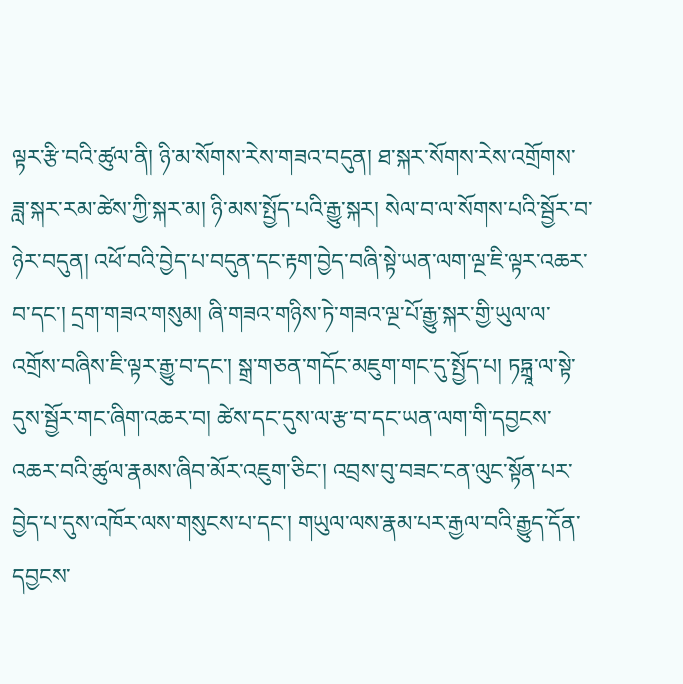ལྟར་རྩི་བའི་ཚུལ་ནི། ཉི་མ་སོགས་རེས་གཟའ་བདུན། ཐ་སྐར་སོགས་རེས་འགྲོགས་ཟླ་སྐར་རམ་ཚེས་ཀྱི་སྐར་མ། ཉི་མས་སྤྱོད་པའི་རྒྱུ་སྐར། སེལ་བ་ལ་སོགས་པའི་སྦྱོར་བ་ཉེར་བདུན། འཕོ་བའི་བྱེད་པ་བདུན་དང་རྟག་བྱེད་བཞི་སྟེ་ཡན་ལག་ལྔ་ཇི་ལྟར་འཆར་བ་དང་། དྲག་གཟའ་གསུམ། ཞི་གཟའ་གཉིས་ཏེ་གཟའ་ལྔ་པོ་རྒྱུ་སྐར་གྱི་ཡུལ་ལ་འགྲོས་བཞིས་ཇི་ལྟར་རྒྱུ་བ་དང་། སྒྲ་གཅན་གདོང་མཇུག་གང་དུ་སྤྱོད་པ། ཏཏྐྲཱ་ལ་སྟེ་དུས་སྦྱོར་གང་ཞིག་འཆར་བ། ཚེས་དང་དུས་ལ་རྩ་བ་དང་ཡན་ལག་གི་དབྱངས་འཆར་བའི་ཚུལ་རྣམས་ཞིབ་མོར་འཇུག་ཅིང་། འབྲས་བུ་བཟང་ངན་ལུང་སྟོན་པར་བྱེད་པ་དུས་འཁོར་ལས་གསུངས་པ་དང་། གཡུལ་ལས་རྣམ་པར་རྒྱལ་བའི་རྒྱུད་དོན་དབྱངས་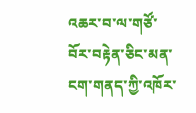འཆར་བ་ལ་གཙོ་བོར་བརྟེན་ཅིང་མན་ངག་གནད་ཀྱི་འཁོར་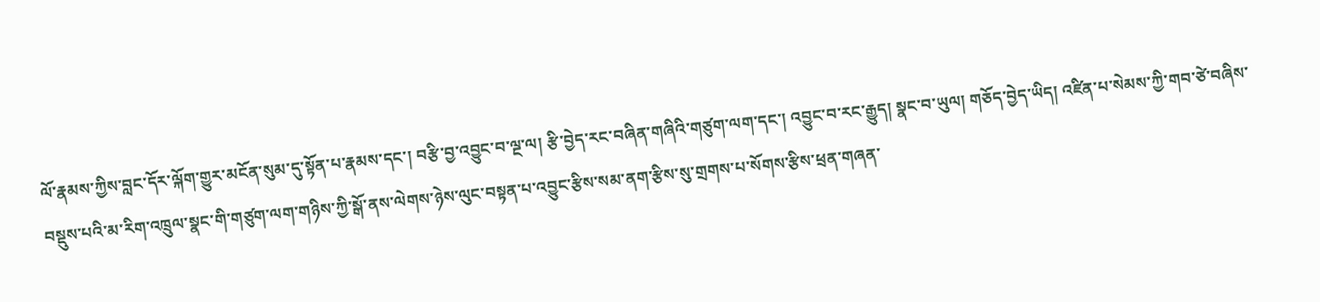ལོ་རྣམས་ཀྱིས་བླང་དོར་ལྐོག་གྱུར་མངོན་སུམ་དུ་སྟོན་པ་རྣམས་དང་། བརྩི་བྱ་འབྱུང་བ་ལྔ་ལ། རྩི་བྱེད་རང་བཞིན་གཞིའི་གཙུག་ལག་དང་། འབྱུང་བ་རང་རྒྱུད། སྣང་བ་ཡུལ། གཅོད་བྱེད་ཡིད། འཛིན་པ་སེམས་ཀྱི་གབ་ཙེ་བཞིས་བསྡུས་པའི་མ་རིག་འཁྲུལ་སྣང་གི་གཙུག་ལག་གཉིས་ཀྱི་སྒོ་ནས་ལེགས་ཉེས་ལུང་བསྟན་པ་འབྱུང་རྩིས་སམ་ནག་རྩིས་སུ་གྲགས་པ་སོགས་རྩིས་ཕྲན་གཞན་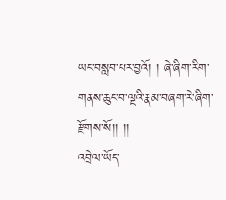ཡང་བསླབ་པར་བྱའོ། ། ཞེ་ཞིག་རིག་གནས་ཆུང་བ་ལྔའི་རྣམ་བཞག་རེ་ཞིག་རྫོགས་སོ།། །།
འབྲེལ་ཡོད་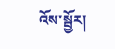འོས་སྦྱོར།